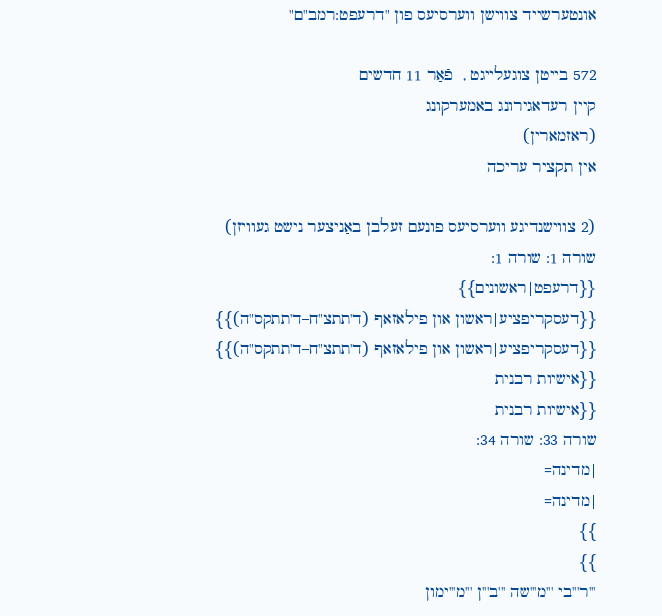אונטערשייד צווישן ווערסיעס פון "דרעפט:רמב"ם"

572 בייטן צוגעלייגט ,  פֿאַר 11 חדשים
קיין רעדאגירונג באמערקונג
(ראזמארין)
אין תקציר עריכה

(2 צווישנדיגע ווערסיעס פונעם זעלבן באַניצער נישט געוויזן)
שורה 1: שורה 1:
{{דרעפט|ראשונים}}
{{דעסקריפציע|ראשון און פילאזאף (ד'תתצ"ח–ד'תתקס"ה)}}
{{דעסקריפציע|ראשון און פילאזאף (ד'תתצ"ח–ד'תתקס"ה)}}
{{אישיות רבנית
{{אישיות רבנית
שורה 33: שורה 34:
|מדינה=
|מדינה=
}}
}}
'''ר'''בי '''מ'''שה '''ב'''ן '''מ'''ימון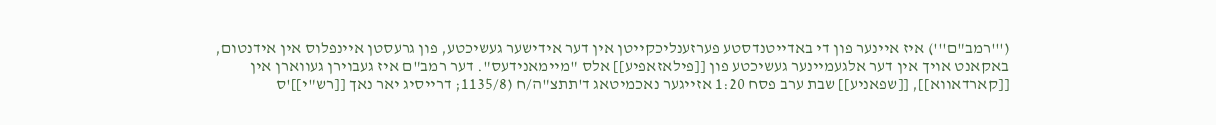('''רמב"ם''') איז איינער פון די באדייטנדסטע פערזענליכקייטן אין דער אידישער געשיכטע, פון גרעסטן איינפלוס אין אידנטום, באקאנט אויך אין דער אלגעמיינער געשיכטע פון [[פילאזאפיע]] אלס "מיימאנידעס". דער רמב"ם איז געבוירן געווארן אין [[קארדאווא]], [[שפאניע]] שבת ערב פסח 1:20 אזייגער נאכמיטאג ד'תתצ"ה/ח (1135/8; דרייסיג יאר נאך [[רש"י]]'ס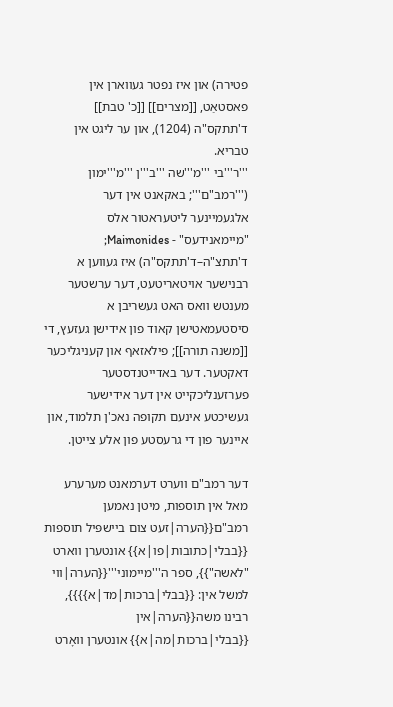פטירה) און איז נפטר געווארן אין פאסטאַט, [[מצרים]] [[כ' טבת]] ד'תתקס"ה (1204), און ער ליגט אין טבריא.
'''ר'''בי '''מ'''שה '''ב'''ן '''מ'''ימון ('''רמב"ם'''; באקאנט אין דער אלגעמיינער ליטעראטור אלס "מיימאנידעס" - Maimonides; ד'תתצ"ה–ד'תתקס"ה) איז געווען א רבנישער אויטאריטעט, דער ערשטער מענטש וואס האט געשריבן א סיסטעמאטישן קאוד פון אידישן געזעץ, די [[משנה תורה]]; פילאזאף און קעניגליכער דאקטער. דער באדייטנדסטער פערזענליכקייט אין דער אידישער געשיכטע אינעם תקופה נאכ'ן תלמוד, און איינער פון די גרעסטע פון אלע צייטן.

דער רמב"ם ווערט דערמאנט מערערע מאל אין תוספות, מיטן נאמען רמב"ם{{הערה|זעט צום ביישפּיל תוספות {{בבלי|כתובות|פו|א}} אונטערן ווארט "לאשה"}}, ספר ה'''מיימוני'''{{הערה|ווי למשל אין: {{בבלי|ברכות|מד|א}}}}, רבינו משה{{הערה|אין {{בבלי|ברכות|מה|א}} אונטערן וואָרט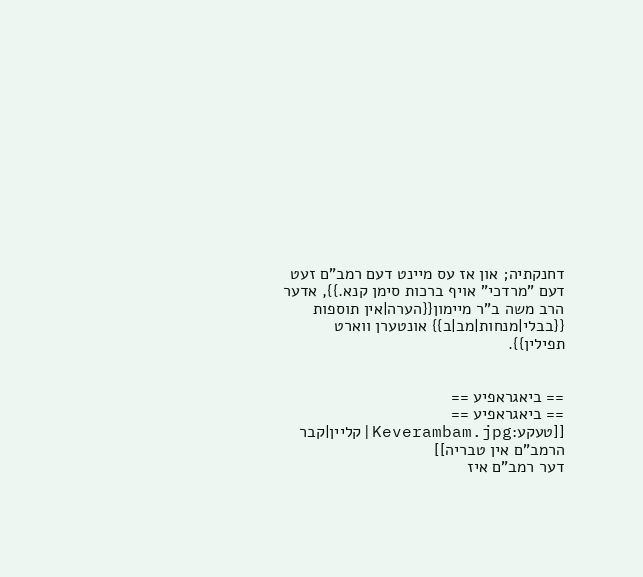דחנקתיה; און אז עס מיינט דעם רמב"ם זעט דעם "מרדכי" אויף ברכות סימן קנא.}}, אדער הרב משה ב"ר מיימון{{הערה|אין תוספות {{בבלי|מנחות|מב|ב}} אונטערן ווארט תפילין}}.


== ביאגראפיע ==
== ביאגראפיע ==
[[טעקע:Keverambam.jpg|קליין|קבר הרמב"ם אין טבריה]]
דער רמב"ם איז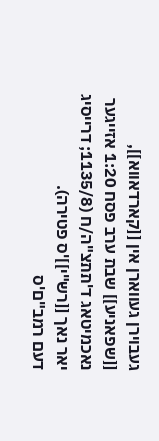געבוירן געווארן אין [[קארדאווא]], [[שפאניע]] שבת ערב פסח 1:20 אזייגער נאכמיטאג ד'תתצ"ה/ח (1135/8; דרייסיג יאר נאך [[רש"י]]'ס פטירה).
דעם רמב"ם'ס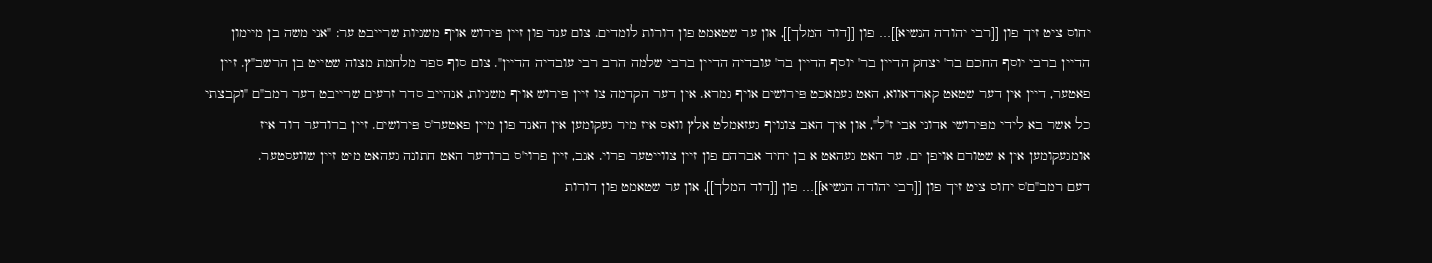יחוס ציט זיך פון [[רבי יהודה הנשיא]]… פון [[דוד המלך]], און ער שטאמט פון דורות לומדים. צום ענד פון זיין פּירוש אויף משניות שרייבט ער: "אני משה בן מיימון הדיין ברבי יוסף החכם בר' יצחק הדיין בר' יוסף הדיין בר' עובדיה הדיין ברבי שלמה הרב רבי עובדיה הדיין". צום סוף ספר מלחמת מצוה שטייט בן הרשב"ץ. זיין פאטער, דיין אין דער שטאט קארדאווא, האט געמאכט פּירושים אויף גמרא. אין דער הקדמה צו זיין פּירוש אויף משניות, אנהייב סדר זרעים שרייבט דער רמב"ם "וקבצתי כל אשר בא לידי מפּירושי אדוני אבי ז"ל", און איך האב צונויף געזאמלט אלץ וואס איז מיר געקומען אין האנד פון מיין פאטער'ס פּירושים. זיין ברודער דוד איז אומגעקומען אין א שטורם אויפן ים. ער האט געהאט א בן יחיד אברהם פון זיין צווייטער פרוי. אגב, זיין פרוי'ס ברודער האט חתונה געהאט מיט זיין שוועסטער.
דעם רמב"ם'ס יחוס ציט זיך פון [[רבי יהודה הנשיא]]… פון [[דוד המלך]], און ער שטאמט פון דורות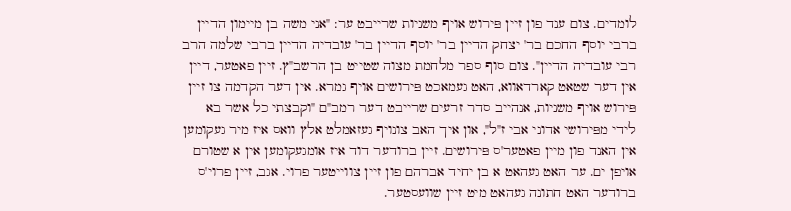לומדים. צום ענד פון זיין פּירוש אויף משניות שרייבט ער: "אני משה בן מיימון הדיין ברבי יוסף החכם בר' יצחק הדיין בר' יוסף הדיין בר' עובדיה הדיין ברבי שלמה הרב רבי עובדיה הדיין". צום סוף ספר מלחמת מצוה שטייט בן הרשב"ץ. זיין פאטער, דיין אין דער שטאט קארדאווא, האט געמאכט פּירושים אויף גמרא. אין דער הקדמה צו זיין פּירוש אויף משניות, אנהייב סדר זרעים שרייבט דער רמב"ם "וקבצתי כל אשר בא לידי מפּירושי אדוני אבי ז"ל", און איך האב צונויף געזאמלט אלץ וואס איז מיר געקומען אין האנד פון מיין פאטער'ס פּירושים. זיין ברודער דוד איז אומגעקומען אין א שטורם אויפן ים. ער האט געהאט א בן יחיד אברהם פון זיין צווייטער פרוי. אגב, זיין פרוי'ס ברודער האט חתונה געהאט מיט זיין שוועסטער.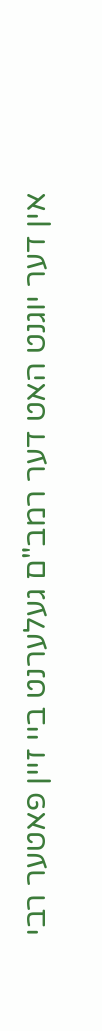אין דער יוגנט האט דער רמב"ם געלערנט ביי זיין פאטער רבי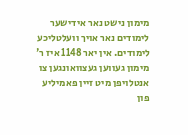מימון נישט נאר אידישער לימודים נאר אויך וועלטליכע לימודים. אין יאר 1148 איז ר' מימון געווען געצוואונגען צו אנטלויפן מיט זיין פאמיליע פון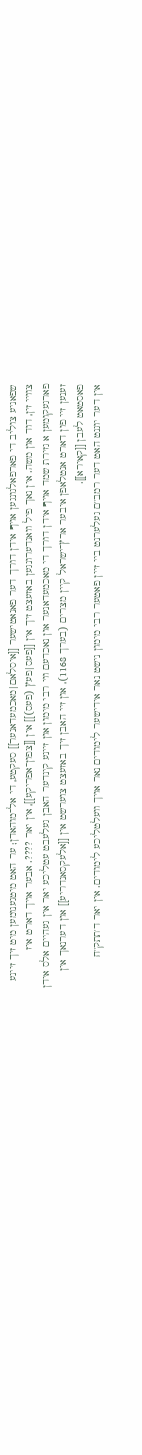שפאניע צוליב די פארפאלגונגען אויף אידן דורך דער פאנאטישער [[איסלאם|מאכמעדאנער]] סעקטע, די אל־מוהאדן; ער האט מיטגענומען מיט זיך זיינע צוויי זין, דוד און משה. אין נאך פיל וואנדערונגען באזעצט זיך אין [[פעס|פעץ (פעס)]] אין [[צפון־אפריקע]], אין יאר ????. אבער אויך דארט איז פארגעקומען א גזירת שמד אויף אידן דורך די מאכמעדאנער און נאכדעם ווי רבי מימון און זיינע קינדער האבן געלעבט עטליכע יאר אין געהיים אלס אידן זענען זיי פון דארט אנטלאפן איבער ארץ־ישראל קיין מצרים (בערך 1168), און זיי האבן זיך באזעצט צוערשט אין [[אלעקסאנדריע]] און דערנאך אין פאסטאט לעבן [[קאירא]].
אין דער יוגנט האט דער רמב"ם געלערנט ביי זיין פאטער רבי מימון נישט נאר אידישער לימודים נאר אויך וועלטליכע לימודים. אין יאר ד'תתק"ח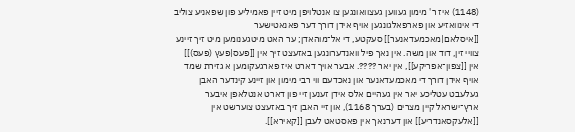(1148) איז ר' מימון געווען געצוואונגען צו אנטלויפן מיט זיין פאמיליע פון שפאניע צוליב די אינוואזיע און פארפאלגונגען אויף אידן דורך דער פאנאטישער [[איסלאם|מאכמעדאנער]] סעקטע, די אל־מוהאדן; ער האט מיטגענומען מיט זיך זיינע צוויי זין, דוד און משה. אין נאך פיל וואנדערונגען באזעצט זיך אין [[פעס|פעץ (פעס)]] אין [[צפון־אפריקע]], אין יאר ????. אבער אויך דארט איז פארגעקומען א גזירת שמד אויף אידן דורך די מאכמעדאנער און נאכדעם ווי רבי מימון און זיינע קינדער האבן געלעבט עטליכע יאר אין געהיים אלס אידן זענען זיי פון דארט אנטלאפן איבער ארץ־ישראל קיין מצרים (בערך 1168), און זיי האבן זיך באזעצט צוערשט אין [[אלעקסאנדריע]] און דערנאך אין פאסטאט לעבן [[קאירא]].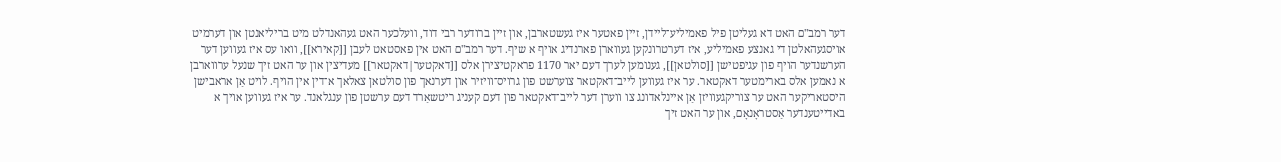דער רמב"ם האט דא געליטן פיל פאמיליע־ליידן, זיין פאטער איז געשטארבן, און זיין ברודער רבי דוד, וועלכער האט געהאנדלט מיט בריליאנטן און דערמיט אויסגעהאלטן די גאנצע פאמיליע, איז דערטרונקען געווארן פארנדיג אויף א שיף. דער רמב"ם האט אין פאסטאט לעבן [[קאירא]], וואו עס איז געווען דער הערשנדער הויף פון עגיפטישן [[סולטאן]], גענומען לערך דעם יאר 1170 פראקטיצירן אלס [[דאקטער|דאקטאר]] מעדיצין און ער האט זיך שנעל ערווארבן א נאמען אלס בארימטער דאקטאר. ער איז געווען לייב־דאקטאר צוערשט פון גרויס־וויזיר און דערנאך פון סולטאן צאלאך א־דין אין הויף. לויט אַן אראבישן היסטאריקער האט ער צוריקגעוויזן אַן איינלאדונג צו ווערן דער לייב־דאקטאר פון דעם קעניג ריטשאַרד דעם ערשטן פון ענגלאנד. ער איז געווען אויך א באדייטענדער אַסטראָנאָם, און ער האט זיך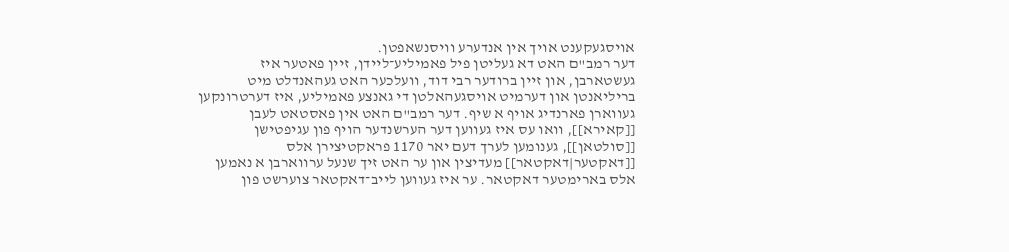אויסגעקענט אויך אין אנדערע וויסנשאפטן.
דער רמב"ם האט דא געליטן פיל פאמיליע־ליידן, זיין פאטער איז געשטארבן, און זיין ברודער רבי דוד, וועלכער האט געהאנדלט מיט בריליאנטן און דערמיט אויסגעהאלטן די גאנצע פאמיליע, איז דערטרונקען געווארן פארנדיג אויף א שיף. דער רמב"ם האט אין פאסטאט לעבן [[קאירא]], וואו עס איז געווען דער הערשנדער הויף פון עגיפטישן [[סולטאן]], גענומען לערך דעם יאר 1170 פראקטיצירן אלס [[דאקטער|דאקטאר]] מעדיצין און ער האט זיך שנעל ערווארבן א נאמען אלס בארימטער דאקטאר. ער איז געווען לייב־דאקטאר צוערשט פון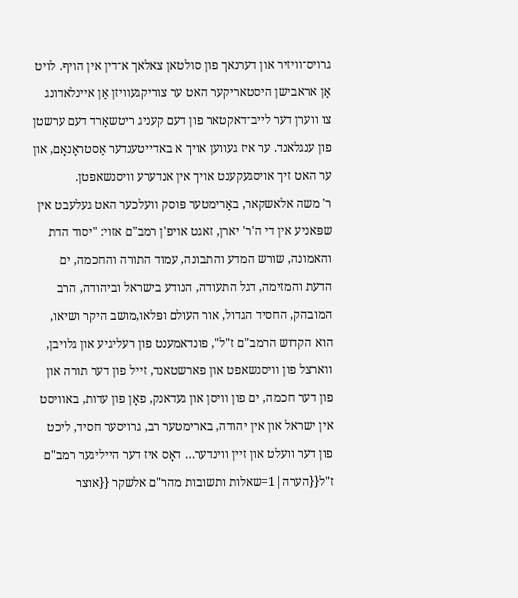גרויס־וויזיר און דערנאך פון סולטאן צאלאך א־דין אין הויף. לויט אַן אראבישן היסטאריקער האט ער צוריקגעוויזן אַן איינלאדונג צו ווערן דער לייב־דאקטאר פון דעם קעניג ריטשאַרד דעם ערשטן פון ענגלאנד. ער איז געווען אויך א באדייטענדער אַסטראָנאָם, און ער האט זיך אויסגעקענט אויך אין אנדערע וויסנשאפטן.
ר' משה אלאשקאר, באַרימטער פּוסק וועלכער האט געלעבט אין שפּאניע אין די ה'ר' יארן, זאגט אויפ'ן רמב"ם אזוי: "יסוד הדת והאמונה, שורש המדע והתבונה, עמוד התורה והחכמה, ים הדעת והמזימה, דגל התעודה, הנודע בישראל וביהודה, הרב המובהק, החסיד הגדול, אור העולם ופּלאו,מושב היקר ושיאו, הוא הקדוש הרמב"ם ז"ל", פונדאמענט פון רעליגיע און גלויבן, ווארצל פון וויסנשאפט און פארשטאנד, זייל פון דער תורה און פון דער חכמה, ים פון וויסן און געדאנק, פאָן פון עדות, באוויסט אין ישראל און אין יהודה, בארימטער רב, גרויסער חסיד, ליכט פון דער וועלט און זיין ווינדער… דאָס איז דער הייליגער רמב"ם ז"ל{{הערה|1=שאלות ותשובות מהר"ם אלשקר {{אוצר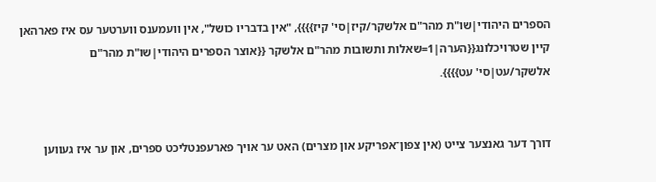הספרים היהודי|שו"ת מהר"ם אלשקר/קיז|סי' קיז}}}}, "אין בדבריו כושל", אין וועמענס ווערטער עס איז פארהאן קיין שטרויכלונג{{הערה|1=שאלות ותשובות מהר"ם אלשקר {{אוצר הספרים היהודי|שו"ת מהר"ם אלשקר/עט|סי' עט}}}}.


דורך דער גאנצער צייט (אין צפון־אפריקע און מצרים) האט ער אויך פארעפנטליכט ספרים, און ער איז געווען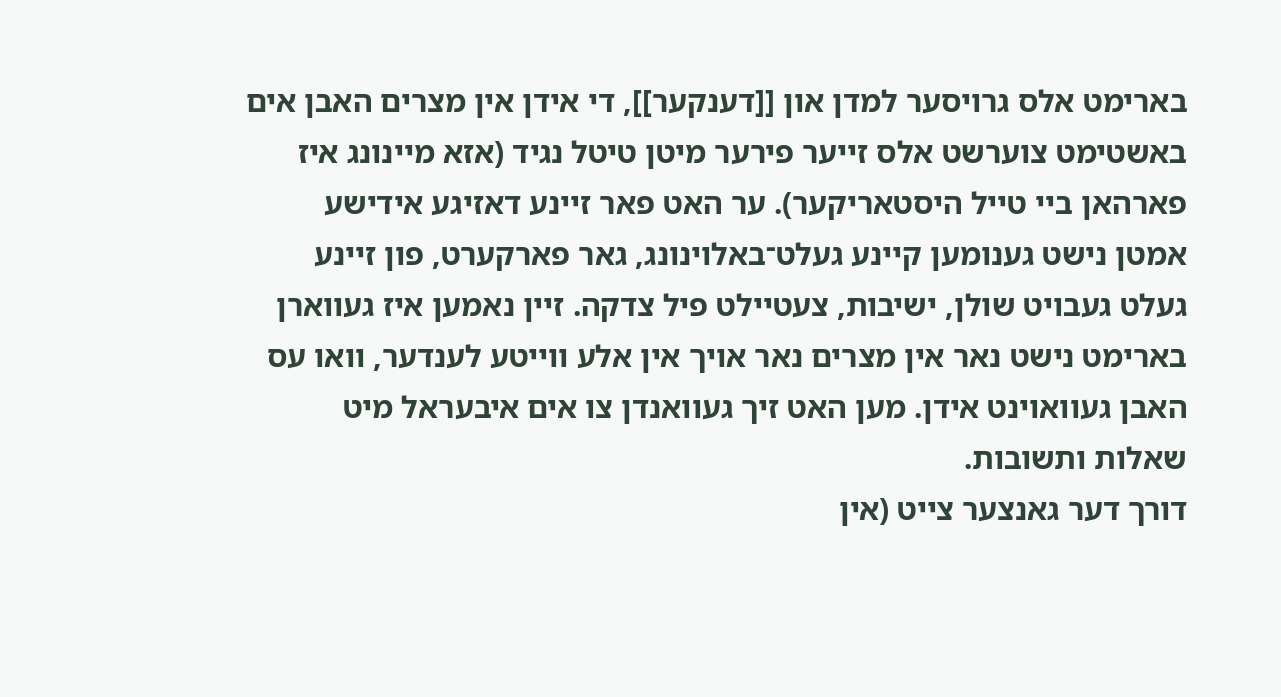בארימט אלס גרויסער למדן און [[דענקער]], די אידן אין מצרים האבן אים באשטימט צוערשט אלס זייער פירער מיטן טיטל נגיד (אזא מיינונג איז פארהאן ביי טייל היסטאריקער). ער האט פאר זיינע דאזיגע אידישע אמטן נישט גענומען קיינע געלט־באלוינונג, גאר פארקערט, פון זיינע געלט געבויט שולן, ישיבות, צעטיילט פיל צדקה. זיין נאמען איז געווארן בארימט נישט נאר אין מצרים נאר אויך אין אלע ווייטע לענדער, וואו עס האבן געוואוינט אידן. מען האט זיך געוואנדן צו אים איבעראל מיט שאלות ותשובות.
דורך דער גאנצער צייט (אין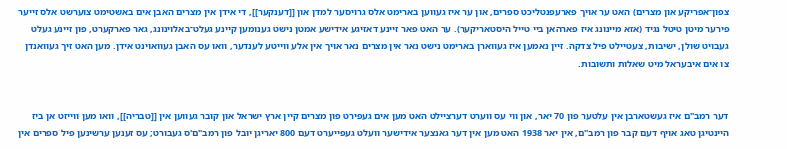צפון־אפריקע און מצרים) האט ער אויך פארעפנטליכט ספרים, און ער איז געווען בארימט אלס גרויסער למדן און [[דענקער]], די אידן אין מצרים האבן אים באשטימט צוערשט אלס זייער פירער מיטן טיטל נגיד (אזא מיינונג איז פארהאן ביי טייל היסטאריקער). ער האט פאר זיינע דאזיגע אידישע אמטן נישט גענומען קיינע געלט־באלוינונג, גאר פארקערט, פון זיינע געלט געבויט שולן, ישיבות, צעטיילט פיל צדקה. זיין נאמען איז געווארן בארימט נישט נאר אין מצרים נאר אויך אין אלע ווייטע לענדער, וואו עס האבן געוואוינט אידן. מען האט זיך געוואנדן צו אים איבעראל מיט שאלות ותשובות.


דער רמב"ם איז געשטארבן אין עלטער פון 70 יאר, און ווי עס ווערט דערציילט האט מען אים געפירט פון מצרים קיין ארץ ישראל און קובר געווען אין [[טבריה]], וואו מען ווייזט אן ביז היינטיגן טאג אויף דעם קבר פון רמב"ם, אין יאר 1938 האט מען אין דער גאנצער אידישער וועלט געפייערט דעם 800 יאריגן יובל פון רמב"ם'ס געבורט; עס זענען ערשינען פיל ספרים אין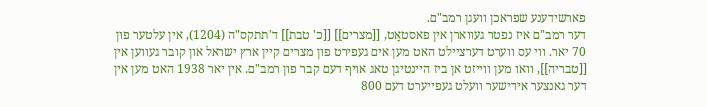פארשידענע שפראכן וועגן רמב"ם.
דער רמב"ם איז נפטר געווארן אין פאסטאַט, [[מצרים]] [[כ' טבת]] ד'תתקס"ה (1204), אין עלטער פון 70 יאר. ווי עס ווערט דערציילט האט מען אים געפירט פון מצרים קיין ארץ ישראל און קובר געווען אין [[טבריה]], וואו מען ווייזט אן ביז היינטיגן טאג אויף דעם קבר פון רמב"ם. אין יאר 1938 האט מען אין דער גאנצער אידישער וועלט געפייערט דעם 800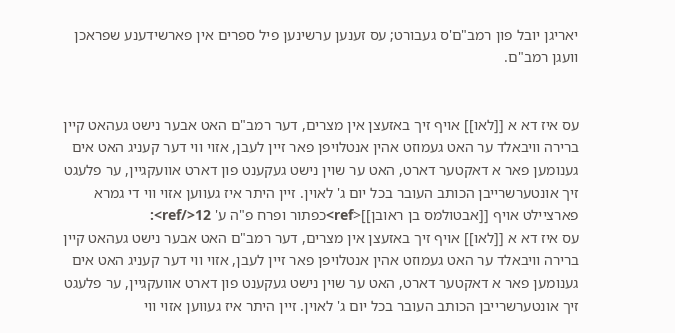יאריגן יובל פון רמב"ם'ס געבורט; עס זענען ערשינען פיל ספרים אין פארשידענע שפראכן וועגן רמב"ם.


עס איז דא א [[לאו]] אויף זיך באזעצן אין מצרים, דער רמב"ם האט אבער נישט געהאט קיין ברירה וויבאלד ער האט געמוזט אהין אנטלויפן פאר זיין לעבן, אזוי ווי דער קעניג האט אים גענומען פאר א דאקטער דארט, האט ער שוין נישט געקענט פון דארט אוועקגיין, ער פלעגט זיך אונטערשרייבן הכותב העובר בכל יום ג' לאוין. זיין היתר איז געווען אזוי ווי די גמרא פארציילט אויף [[אבטולמס בן ראובן]]<ref>כפתור ופרח פ"ה ע' 12</ref>:
עס איז דא א [[לאו]] אויף זיך באזעצן אין מצרים, דער רמב"ם האט אבער נישט געהאט קיין ברירה וויבאלד ער האט געמוזט אהין אנטלויפן פאר זיין לעבן, אזוי ווי דער קעניג האט אים גענומען פאר א דאקטער דארט, האט ער שוין נישט געקענט פון דארט אוועקגיין, ער פלעגט זיך אונטערשרייבן הכותב העובר בכל יום ג' לאוין. זיין היתר איז געווען אזוי ווי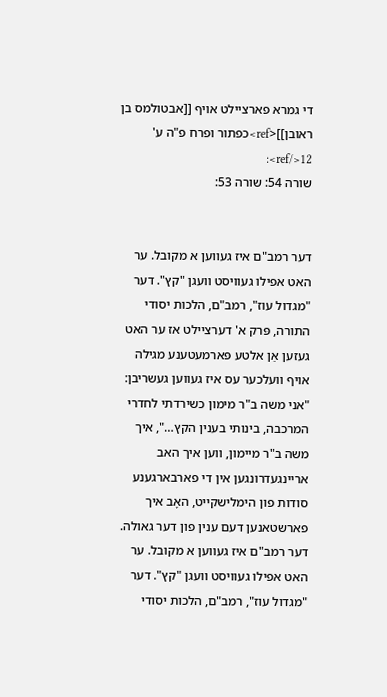די גמרא פארציילט אויף [[אבטולמס בן ראובן]]<ref>כפתור ופרח פ"ה ע' 12</ref>:
שורה 54: שורה 53:


דער רמב"ם איז געווען א מקובל. ער האט אפילו געוויסט וועגן "קץ". דער "מגדול עוז", רמב"ם, הלכות יסודי התורה, פּרק א' דערציילט אז ער האט געזען אַן אלטע פּארמעטענע מגילה אויף וועלכער עס איז געווען געשריבן: "אני משה ב"ר מימון כשירדתי לחדרי המרכבה, בינותי בענין הקץ…", איך משה ב"ר מיימון, ווען איך האב אריינגעדרונגען אין די פארבארגענע סודות פון הימלישקייט, האָב איך פארשטאנען דעם ענין פון דער גאולה.
דער רמב"ם איז געווען א מקובל. ער האט אפילו געוויסט וועגן "קץ". דער "מגדול עוז", רמב"ם, הלכות יסודי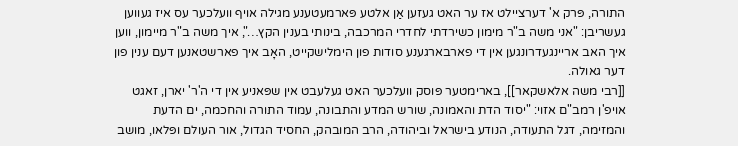התורה, פּרק א' דערציילט אז ער האט געזען אַן אלטע פּארמעטענע מגילה אויף וועלכער עס איז געווען געשריבן: "אני משה ב"ר מימון כשירדתי לחדרי המרכבה, בינותי בענין הקץ…", איך משה ב"ר מיימון, ווען איך האב אריינגעדרונגען אין די פארבארגענע סודות פון הימלישקייט, האָב איך פארשטאנען דעם ענין פון דער גאולה.
[[רבי משה אלאשקאר]], בארימטער פּוסק וועלכער האט געלעבט אין שפּאניע אין די ה'ר' יארן, זאגט אויפ'ן רמב"ם אזוי: "יסוד הדת והאמונה, שורש המדע והתבונה, עמוד התורה והחכמה, ים הדעת והמזימה, דגל התעודה, הנודע בישראל וביהודה, הרב המובהק, החסיד הגדול, אור העולם ופּלאו, מושב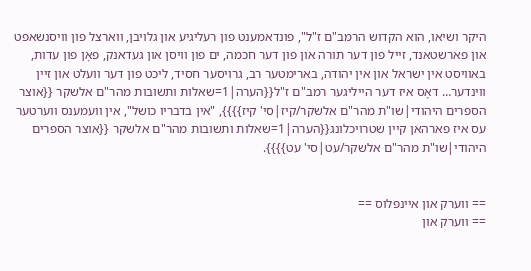היקר ושיאו, הוא הקדוש הרמב"ם ז"ל", פונדאמענט פון רעליגיע און גלויבן, ווארצל פון וויסנשאפט און פארשטאנד, זייל פון דער תורה און פון דער חכמה, ים פון וויסן און געדאנק, פאָן פון עדות, באוויסט אין ישראל און אין יהודה, בארימטער רב, גרויסער חסיד, ליכט פון דער וועלט און זיין ווינדער… דאָס איז דער הייליגער רמב"ם ז"ל{{הערה|1=שאלות ותשובות מהר"ם אלשקר {{אוצר הספרים היהודי|שו"ת מהר"ם אלשקר/קיז|סי' קיז}}}}, "אין בדבריו כושל", אין וועמענס ווערטער עס איז פארהאן קיין שטרויכלונג{{הערה|1=שאלות ותשובות מהר"ם אלשקר {{אוצר הספרים היהודי|שו"ת מהר"ם אלשקר/עט|סי' עט}}}}.


== ווערק און איינפלוס ==
== ווערק און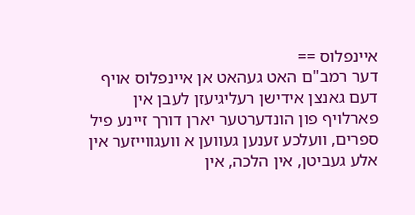איינפלוס ==
דער רמב"ם האט געהאט אן איינפלוס אויף דעם גאנצן אידישן רעליגיעזן לעבן אין פארלויף פון הונדערטער יארן דורך זיינע פיל ספרים, וועלכע זענען געווען א וועגווייזער אין אלע געביטן, אין הלכה, אין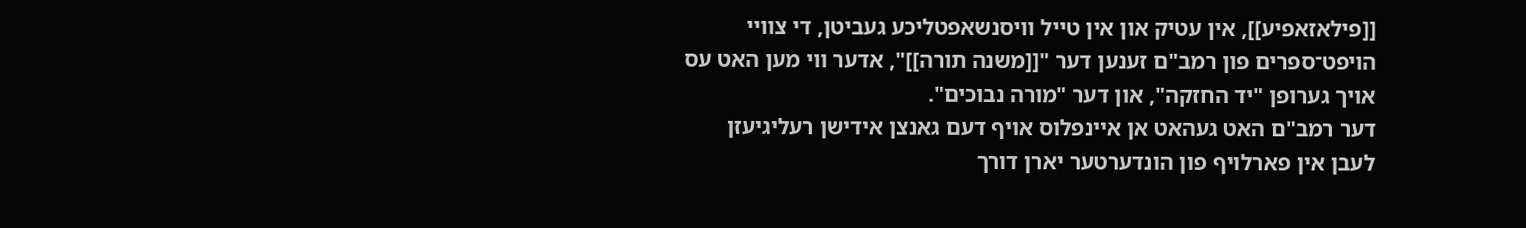[[פילאזאפיע]], אין עטיק און אין טייל וויסנשאפטליכע געביטן, די צוויי הויפט־ספרים פון רמב"ם זענען דער "[[משנה תורה]]", אדער ווי מען האט עס אויך גערופן "יד החזקה", און דער "מורה נבוכים".
דער רמב"ם האט געהאט אן איינפלוס אויף דעם גאנצן אידישן רעליגיעזן לעבן אין פארלויף פון הונדערטער יארן דורך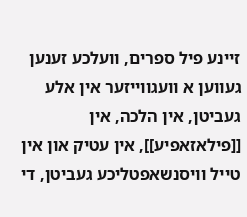זיינע פיל ספרים, וועלכע זענען געווען א וועגווייזער אין אלע געביטן, אין הלכה, אין [[פילאזאפיע]], אין עטיק און אין טייל וויסנשאפטליכע געביטן, די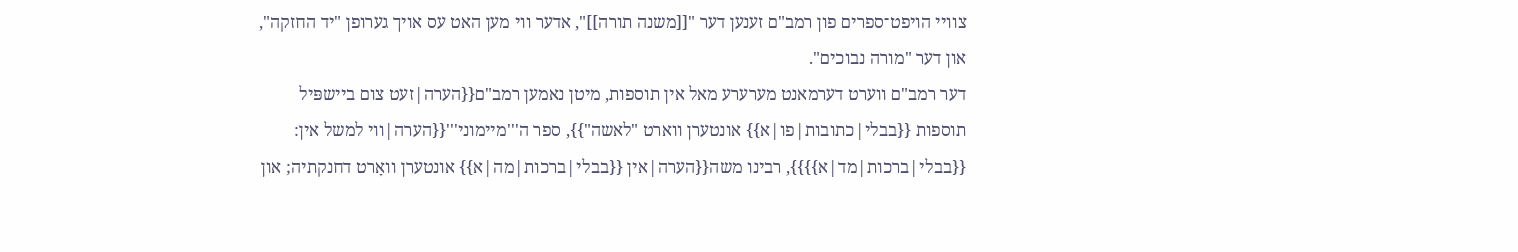צוויי הויפט־ספרים פון רמב"ם זענען דער "[[משנה תורה]]", אדער ווי מען האט עס אויך גערופן "יד החזקה", און דער "מורה נבוכים".
דער רמב"ם ווערט דערמאנט מערערע מאל אין תוספות, מיטן נאמען רמב"ם{{הערה|זעט צום ביישפּיל תוספות {{בבלי|כתובות|פו|א}} אונטערן ווארט "לאשה"}}, ספר ה'''מיימוני'''{{הערה|ווי למשל אין: {{בבלי|ברכות|מד|א}}}}, רבינו משה{{הערה|אין {{בבלי|ברכות|מה|א}} אונטערן וואָרט דחנקתיה; און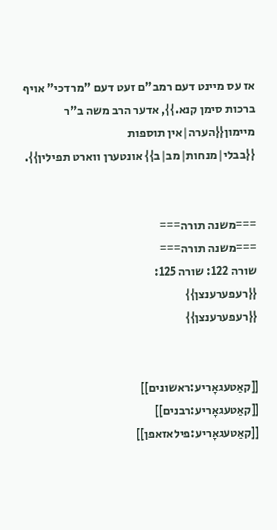אז עס מיינט דעם רמב"ם זעט דעם "מרדכי" אויף ברכות סימן קנא.}}, אדער הרב משה ב"ר מיימון{{הערה|אין תוספות {{בבלי|מנחות|מב|ב}} אונטערן ווארט תפילין}}.


===משנה תורה===
===משנה תורה===
שורה 122: שורה 125:
{{רעפערענצן}}
{{רעפערענצן}}


[[קאַטעגאָריע:ראשונים]]
[[קאַטעגאָריע:רבנים]]
[[קאַטעגאָריע:פילאזאפן]]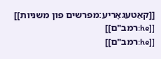[[קאַטעגאָריע:מפרשים פון משניות]]
[[he:רמב"ם]]
[[he:רמב"ם]]